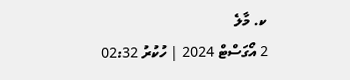ކ. މާލެ
2 އޯގަސްޓް 2024 | ހުކުރު 02:32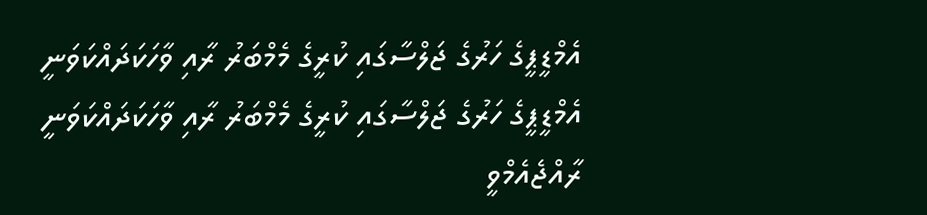އެމްޑީޕީގެ ހަރުގެ ޖަލްސާގައި ކުރީގެ މެމްބަރު ރާއި ވާހަކަދައްކަވަނީ
އެމްޑީޕީގެ ހަރުގެ ޖަލްސާގައި ކުރީގެ މެމްބަރު ރާއި ވާހަކަދައްކަވަނީ
ރާއްޖެއެމްވީ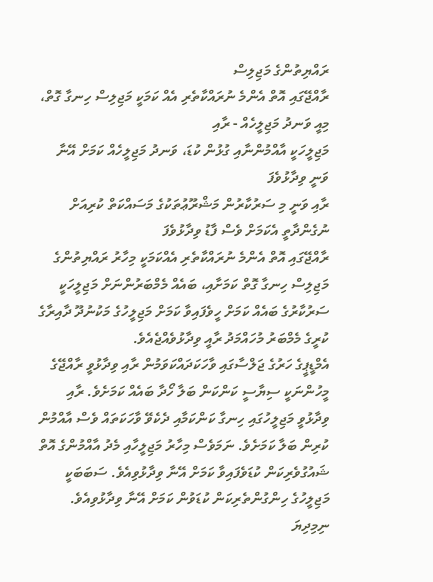ރައްޔިތުންގެ މަޖިލިސް
ރާއްޖޭގައި އޮތް އެންމެ ނުރައްކާތެރި އެއް ކަމަކީ މަޖިލިސް ހިނގާ ގޮތް، މިއީ ވަނދު މަޖިލީހެއް - ރާއި
މަޖިލީހަކީ އާއްމުންނާއި ގުޅުން ކުޑަ، ވަނދު މަޖިލީހެއް ކަމަށް އޭނާ ވަނީ ވިދާޅުވެފަ
ރާއި ވަނީ މި ސަރުކާރުން މަޝްރޫޢުތަކުގެ މަސައްކަތް ކުރިއަށް ނުގެންދާތީ އެކަމަށް ވެސް ފާޑު ވިދާޅުވެފަ
ރާއްޖޭގައި އޮތް އެންމެ ނުރައްކާތެރި އެއްކަމަކީ މިހާރު ރައްޔިތުންގެ މަޖިލިސް ހިނގާ ގޮތް ކަމަށާއި، ބައެއް މެމްބަރުންނަށް މަޖިލީހަކީ ސަރުކާރުގެ ބައެއް ކަމަށް ހީވެފައިވާ ކަމަށް މަޖިލީހުގެ މަކުނުދޫ ދާއިރާގެ ކުރީގެ މެމްބަރު މުހައްމަދު ރާއީ ވިދާޅުވެއްޖެއެވެ.
އެމްޑީޕީގެ ހަރުގެ ޖަލްސާގައި ވާހަކަދައްކަވަމުން ރާއި ވިދާޅުވީ ރާއްޖޭގެ މީހުންނަކީ ސިޔާސީ ކަންކަން ބަލާ ހޯދާ ބައެއް ކަމަށެވެ. ރާއި ވިދާޅުވީ މަޖިލީހުގައި ހިނގާ ކަންކަމާއި ދެކެވޭ ވާހަކަތައް ވެސް އާއްމުން ކުރިން ބަލާ ކަމަށެވެ. ނަމަވެސް މިހާރު މަޖިލީހާއި މެދު އާއްމުންގެ އޮތް ޝައުގުވެރިކަން ކުޑަވެފައިވާ ކަމަށް އޭނާ ވިދާޅުވިއެވެ. ސަބަބަކީ މަޖިލީހުގެ ހިންގުންތެރިކަން ކުޑަވުން ކަމަށް އޭނާ ވިދާޅުވިއެވެ. ނިމިދިޔަ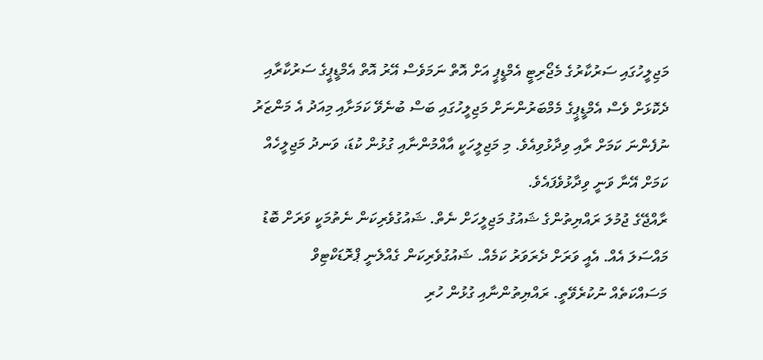މަޖިލީހުގައި ސަރުކާރުގެ މެޖޯރިޓީ އެމްޑީޕީ އަށް އޮތް ނަމަވެސް އޭރު އޮތް އެމްޑީޕީގެ ސަރުކާރާއި ދެކޮޅަށް ވެސް އެމްޑީޕީގެ މެމްބަރުންނަށް މަޖިލީހުގައި ބަސް ބުނެވޭ ކަމަށާއި މިއަދު އެ މަންޒަރު ނުފެންނަ ކަމަށް ރާއި ވިދާޅުވިއެވެ. މި މަޖިލީހަކީ އާއްމުންނާއި ގުޅުން ކުޑަ، ވަނދު މަޖިލީހެއް ކަމަށް އޭނާ ވަނީ ވިދާޅުވެފައެވެ.
ރާއްޖޭގެ ޖުމުލަ ރައްޔިތުންގެ ޝައުގު މަޖިލީހަށް ނެތް. ޝައުގުވެރިކަން ނެތުމަކީ ވަރަށް ބޮޑު މައްސަލަ އެއް. އެއީ ވަރަށް ދެރަވަރު ކަމެއް. ޝައުގުވެރިކަން ގެއްލެނީ ޕްރޮޑަކްޓިވް މަސައްކަތެއް ނުކުރެވޭތީ. ރައްޔިތުންނާއި ގުޅުން ހުރި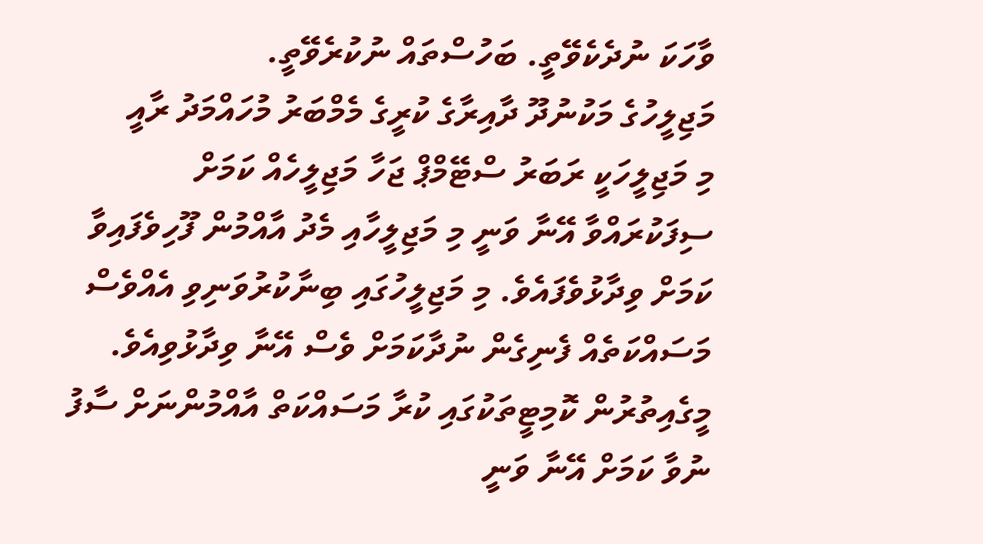ވާހަކަ ނުދެކެވޭތީ. ބަހުސްތައް ނުކުރެވޭތީ.
މަޖިލީހުގެ މަކުނުދޫ ދާއިރާގެ ކުރީގެ މެމްބަރު މުހައްމަދު ރާއީ
މި މަޖިލީހަކީ ރަބަރު ސްޓޭމްޕް ޖަހާ މަޖިލީހެއް ކަމަށް ސިފަކުރައްވާ އޭނާ ވަނީ މި މަޖިލީހާއި މެދު އާއްމުން ފޫހިވެފައިވާ ކަމަށް ވިދާޅުވެފައެވެ. މި މަޖިލީހުގައި ބިނާކުރުވަނިވި އެއްވެސް މަސައްކަތެއް ފެނިގެން ނުދާކަމަށް ވެސް އޭނާ ވިދާޅުވިއެވެ. މީގެއިތުރުން ކޮމިޓީތަކުގައި ކުރާ މަސައްކަތް އާއްމުންނަށް ސާފު ނުވާ ކަމަށް އޭނާ ވަނީ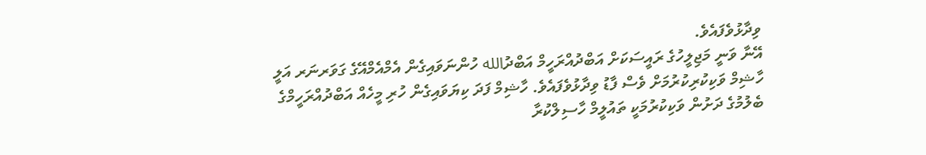ވިދާޅުވެފައެވެ.
އޭނާ ވަނީ މަޖިލީހުގެ ރައީސަކަށް އަބްދުއްރަހީމް އަބްދުالله ހުންނަވައިގެން އެމްއެމްއޭގެ ގަވަރނަރ އަލީ ހާޝިމް ވަކިކުރިކުރުމަށް ވެސް ފާޑު ވިދާޅުވެފައެވެ. ހާޝިމް ފަދަ ކިޔަވައިގެން ހުރި މީހެއް އަބްދުއްރަހީމްގެ ބެލުމުގެ ދަށުން ވަކިކުރުމަކީ ތައުލީމް ހާސިލްކުރާ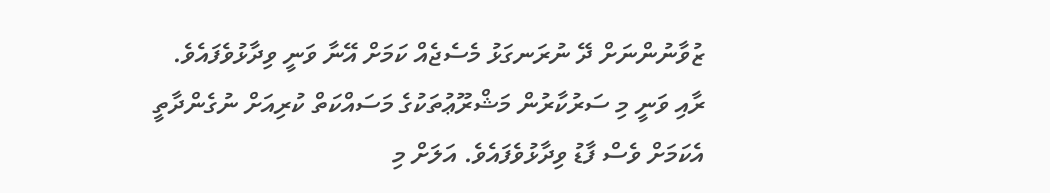ޒުވާނުންނަށް ދޭ ނުރަނގަޅު މެސެޖެއް ކަމަށް އޭނާ ވަނީ ވިދާޅުވެފައެވެ.
ރާއި ވަނީ މި ސަރުކާރުން މަޝްރޫޢުތަކުގެ މަސައްކަތް ކުރިއަށް ނުގެންދާތީ އެކަމަށް ވެސް ފާޑު ވިދާޅުވެފައެވެ. އަލަށް މި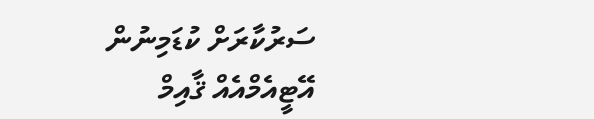ސަރުކާރަށް ކުޑަމިނުން އޭޓީއެމްއެއް ޤާއިމް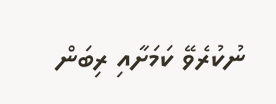ނުކުރެވޭ ކަމަށާއި ރިބަން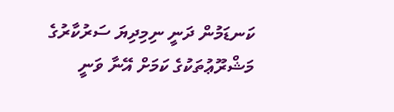ކަނޑަމުން ދަނީ ނިމިދިޔަ ސަރުކާރުގެ މަޝްރޫޢުތަކުގެ ކަމަށް އޭނާ ވަނީ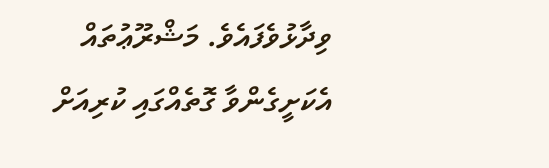ވިދާޅުވެފައެވެ. މަޝްރޫޢުތައް އެކަށީގެންވާ ގޮތެއްގައި ކުރިއަށް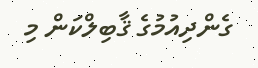ގެންދިއުމުގެ ޤާބިލްކަން މި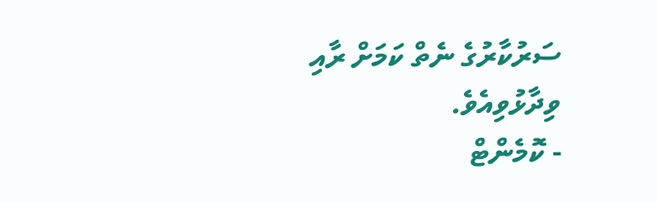ސަރުކާރުގެ ނެތް ކަމަށް ރާއި ވިދާޅުވިއެވެ.
- ކޮމެންޓް